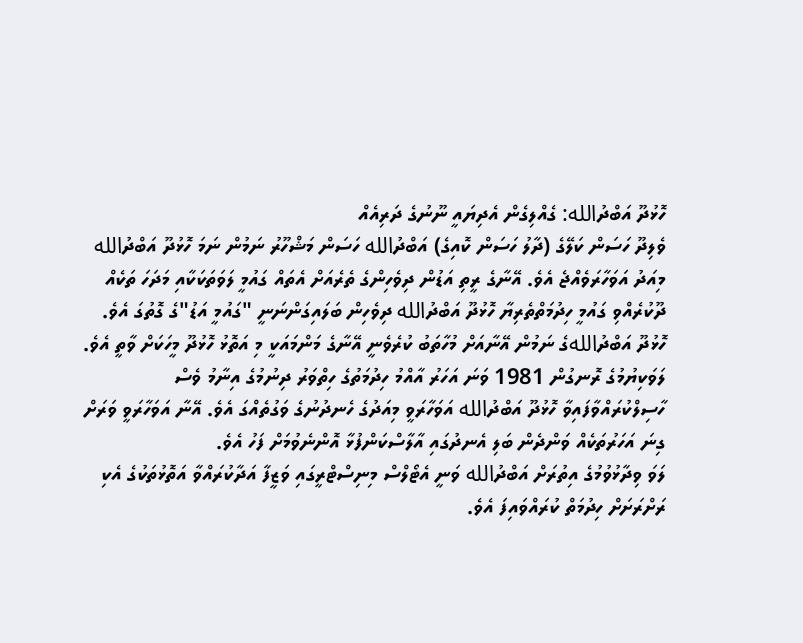ހޮޅުދޫ އަބްދުالله: ގެއްލިގެން އެދިޔައީ ނޫނުގެ ދަރިއެއް
ވެލިދޫ ހަސަން ކަލޭގެ (ދާލު ހަސަން ކޮއިގެ) އަބްދުالله ހަސަން މަޝްހޫރު ނަމުން ނަމަ ހޮޅުދޫ އަބްދުالله މިއަދު އަވަހާރަވެއްޖެ އެވެ. އޭނާގެ ރީތި އަޑުން ދިވެހިންގެ ތެރެއަށް އެތައް ގައުމީ ލަވަތަކަކާއި މަދަހަ ތަކެއް ދޫކުރެއްވި ގައުމީ ހިދުމަތްތެރިޔާ ހޮޅުދޫ އަބްދުالله ދިވެހިން ބަލައިގަންނަނީ "ގައުމީ އަޑު"ގެ ގޮތުގަ އެވެ.
ހޮޅުދޫ އަބްދުاللهގެ ނަމުން އޭނާއަށް މުހާތަބު ކުރެވެނީ އޭނާގެ މަންމައަކީ މި އަތޮޅު ހޮޅުދޫ މީހަކަށް ވާތީ އެވެ.
ލަވަކިޔުމުގެ ރޮނގުން 1981 ވަނަ އަހަރު އާއްމު ހިދުމަތުގެ ހިތްވަރު ދިނުމުގެ އިނާމު ވެސް ހާސިލްކުރައްވާފައިވާ ހޮޅުދޫ އަބްދުالله އަވަހާރަވީ މިއަދުގެ ހެނދުނުގެ ވަގުތެއްގަ އެވެ. އޭނާ އަވަހާރަވީ ވަރަށް ގިނަ އަހަރުތަކެއް ވަންދެން ބަލި އެނދުގައި އާލާސްކަންފުޅާ އޮންނެވުމަށް ފަހު އެވެ.
ލަވަ ވިދާޅުވުމުގެ އިތުރަށް އަބްދުالله ވަނީ އެޓޯލްސް މިނިސްޓްރީގައި ވަޒީފާ އަދާކުރައްވާ އަތޮޅުތަކުގެ އެކި ރަށްރަށަށް ހިދުމަތް ކުރައްވައިފަ އެވެ.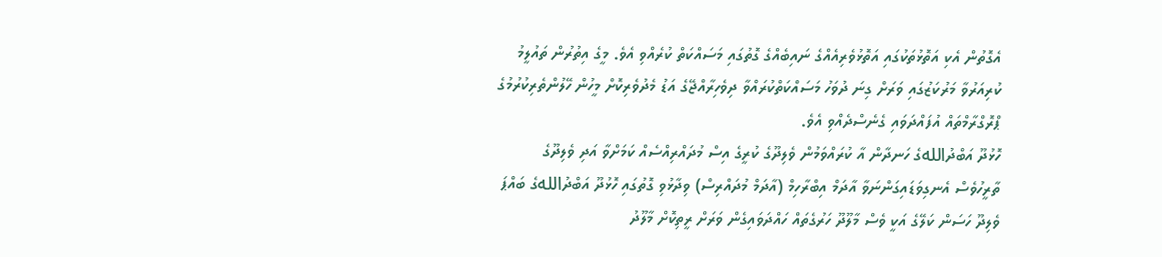އެގޮތުން އެކި އަތޮޅުތަކުގައި އަތޮޅުވެރިއެއްގެ ނައިބެއްގެ ގޮތުގައި މަސައްކަތް ކުރެއްވި އެވެ. މީގެ އިތުރުން ތައުލީމު ކުރިއަރުވާ މަރުކަޒުގައި ވަރަށް ގިނަ ދުވަހު މަސައްކަތްކުރައްވާ ދިވެހިރާއްޖޭގެ އަޑު މެދުވެރިކޮށް މީހުން ހޭލުންތެރިކުރުމުގެ ޕްރޮގްރާމްތައް އުފައްދަވައި ގެނެސްދެއްވި އެވެ.
ހޮޅުދޫ އަބްދުاللهގެ ހަނދާން އާ ކުރައްވަމުން ވެލިދޫގެ ކުރީގެ އިސް މުދައްރިއްސެއް ކަމަށްވާ އަދި ވެލިދޫގެ ތާރީހުވެސް އެނގިވަޑައިގަންނަވާ އާދަމް އިބްރާހިމް (އާދަމް މުދައްރިސް) ވިދާޅުވި ގޮތުގައި ހޮޅުދޫ އަބްދުاللهގެ ބައްޕަ ވެލިދޫ ހަސަން ކަލޭގެ އަކީ ވެސް މާލޫދޫ ހަރުގެތައް ހައްދަވައިގެން ވަރަށް ރީތިކޮށް މާލޫދު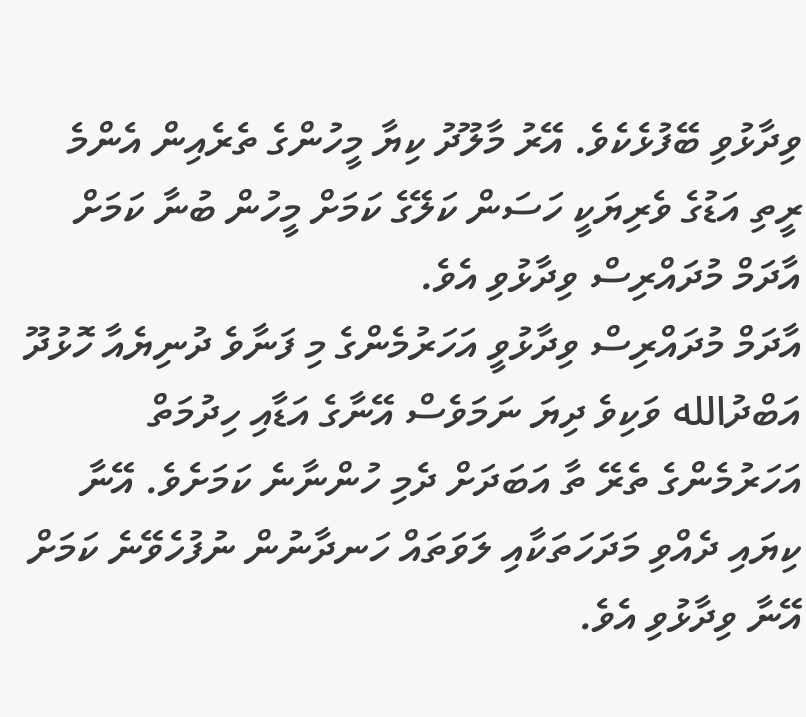ވިދާޅުވި ބޭފުޅެކެވެ. އޭރު މާލޫދު ކިޔާ މީހުންގެ ތެރެއިން އެންމެ ރީތި އަޑުގެ ވެރިޔަކީ ހަސަން ކަލޭގެ ކަމަށް މީހުން ބުނާ ކަމަށް އާދަމް މުދައްރިސް ވިދާޅުވި އެވެ.
އާދަމް މުދައްރިސް ވިދާޅުވީ އަހަރުމެންގެ މި ފަނާވެ ދުނިޔެއާ ހޮޅުދޫ އަބްދުالله ވަކިވެ ދިޔަ ނަމަވެސް އޭނާގެ އަޑާއި ހިދުމަތް އަހަރުމެންގެ ތެރޭ ތާ އަބަދަށް ދެމި ހުންނާނެ ކަމަށެވެ. އޭނާ ކިޔައި ދެއްވި މަދަހަތަކާއި ލަވަތައް ހަނދާނުން ނުފުހެވޭނެ ކަމަށް އޭނާ ވިދާޅުވި އެވެ.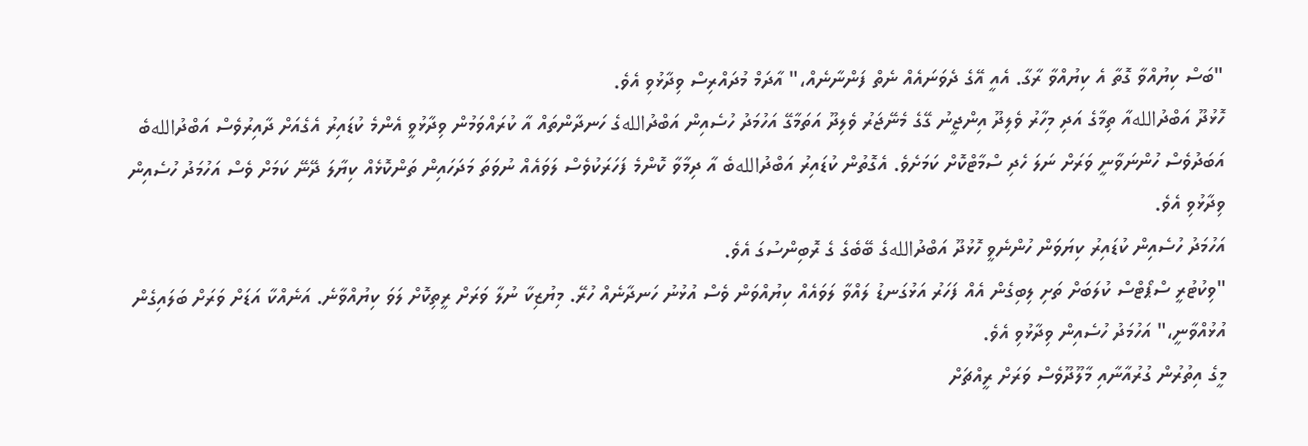"ބަސް ކިޔުއްވާ ގޮތާ އެ ކިޔުއްވާ ރާގާ. އެއީ އޭގެ ދެވަނައެއް ނެތް ފަންނާނެއް،" އާދަމް މުދައްރިސް ވިދާޅުވި އެވެ.
ހޮޅުދޫ އަބްދުاللهއާ ތިމާގެ އަދި މިހާރު ވެލިދޫ އިންޖީނު ގޭގެ މެނޭޖަރު ވެލިދޫ އަތަމާގޭ އަހުމަދު ހުސެއިން އަބްދުاللهގެ ހަނދާންތައް އާ ކުރައްވަމުން ވިދާޅުވީ އެންމެ ކުޑައިރު އެގެއަށް ދާއިރުވެސް އަބްދުاللهބެ އަބަދުވެސް ހުންނަވާނީ ވަރަށް ނަލަ ހެދި ސްމާޓްކޮށް ކަމަށެވެ. އެގޮތުން ކުޑައިރު އަބްދުاللهބެ އާ ދިމާވާ ކޮންމެ ފަހަރަކުވެސް ލަވައެއް ނުވަތަ މަދަހައިން ތަންކޮޅެއް ކިޔާލަ ދޭނޭ ކަމަށް ވެސް އަހުމަދު ހުސެއިން ވިދާޅުވި އެވެ.
އަހުމަދު ހުސެއިން ކުޑައިރު ކިޔަވަން ހުންނެވީ ހޮޅުދޫ އަބްދުاللهގެ ބޭބެގެ ގެ ރޮބިންސުގަ އެވެ.
"ވިކުޓުރީ ސްޕޯޓްސް ކުލަބަށް ތަށި ލިބިގެން އެއް ފަހަރު އަޅުގަނޑު ލައްވާ ލަވައެއް ކިޔުއްވަން ވެސް އުޅުނު ހަނދާނެއް ހުރޭ. މިޔުޒިކާ ނުލާ ވަރަށް ރީތިކޮށް ލަވަ ކިޔުއްވާނެ. އަނެއްކާ އަޑަށް ވަރަށް ބަލައިގެން އުޅުއްވާނީ،" އަހުމަދު ހުސެއިން ވިދާޅުވި އެވެ.
މީގެ އިތުރުން ގުރުއާނާއި މާލޫދޫވެސް ވަރަށް ރީއްޗަށް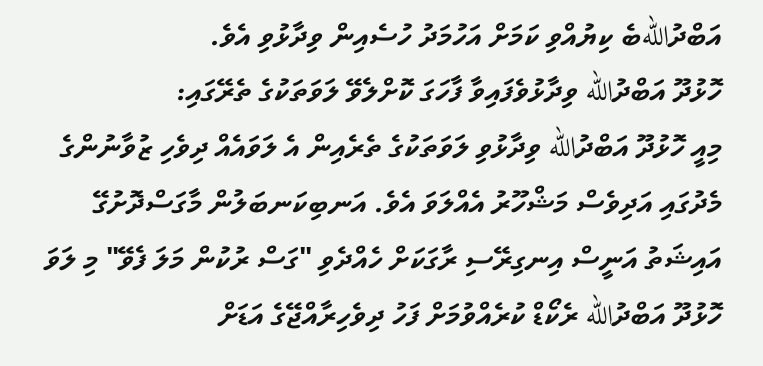އަބްދުاللهބެ ކިޔުއްވި ކަމަށް އަހުމަދު ހުސެއިން ވިދާޅުވި އެވެ.
ހޮޅުދޫ އަބްދުالله ވިދާޅުވެފައިވާ ފާހަގަ ކޮށްލެވޭ ލަވަތަކުގެ ތެރޭގައި:
މިއީ ހޮޅުދޫ އަބްދުالله ވިދާޅުވި ލަވަތަކުގެ ތެރެއިން އެ ލަވައެއް ދިވެހި ޒުވާނުންގެ މެދުގައި އަދިވެސް މަޝްހޫރު އެއްލަވަ އެވެ. އަނބިކަނބަލުން މާގަސްދޮށުގޭ އައިޝަތު އަނީސް އިނގިރޭސި ރާގަކަށް ހެއްދެވި "ގަސް ރުކުން މަލަ ފެވޭ" މި ލަވަ ހޮޅުދޫ އަބްދުالله ރެކޯޑް ކުރެއްވުމަށް ފަހު ދިވެހިރާއްޖޭގެ އަޑަށް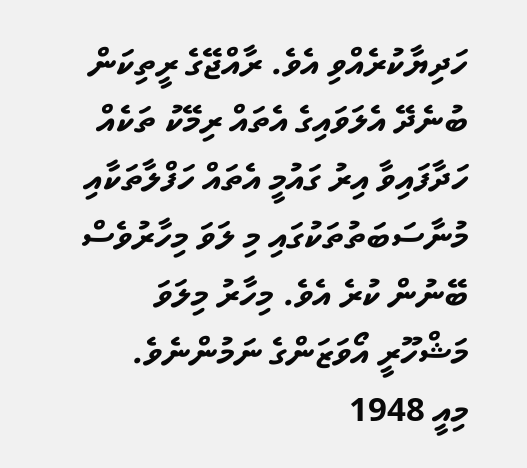ހަދިޔާކުރެއްވި އެވެ. ރާއްޖޭގެ ރީތިކަން ބުނެދޭ އެލަވައިގެ އެތައް ރިމޭކު ތަކެއް ހަދާފައިވާ އިރު ގައުމީ އެތައް ހަފްލާތަކާއި މުނާސަބަތުތަކުގައި މި ލަވަ މިހާރުވެސް ބޭނުން ކުރެ އެވެ. މިހާރު މިލަވަ މަޝްހޫރީ އޯވަޒަންގެ ނަމުންނެވެ.
މިއީ 1948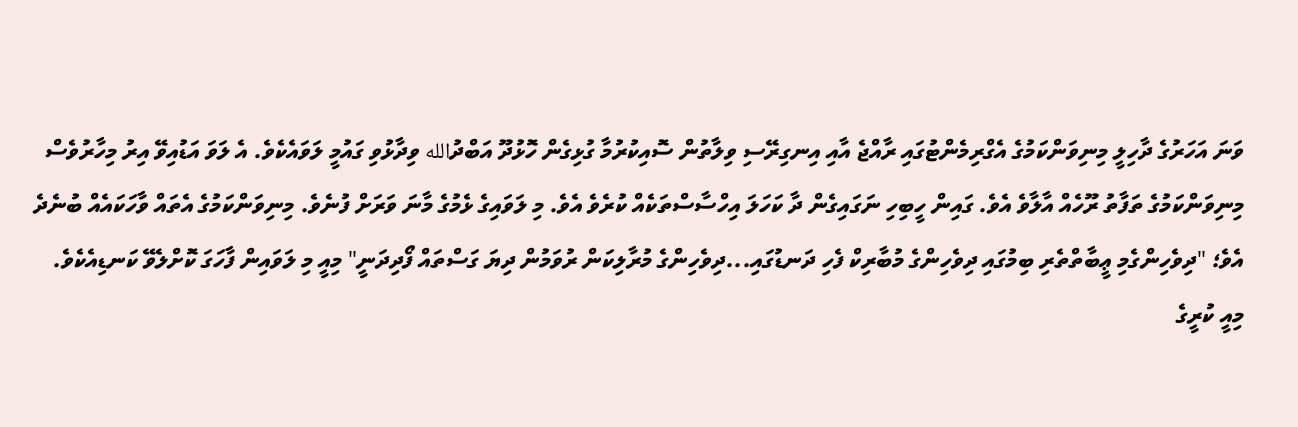ވަނަ އަހަރުގެ ދާހިލީ މިނިވަންކަމުގެ އެގްރިމެންޓުގައި ރާއްޖެ އާއި އިނގިރޭސި ވިލާތުން ސޮއިކުރުމާ ގުޅިގެން ހޮޅުދޫ އަބްދުالله ވިދާޅުވި ގައުމީ ލަވައެކެވެ. އެ ލަވަ އަޑުއިވޭ އިރު މިހާރުވެސް މިނިވަންކަމުގެ ތަފާތު ރޫހެއް އާލާވެ އެވެ. ގައިން ހީބިހި ނަގައިގެން ދާ ކަހަލަ އިހްސާސްތަކެއް ކުރެވެ އެވެ. މި ލަވައިގެ ޅެމުގެ މާނަ ވަރަށް ފުނެވެ. މިނިވަންކަމުގެ އެތައް ވާހަކައެއް ބުނެދެ އެވެ؛ "ދިވެހިންގެމި ޢީބާތްތެރި ބިމުގައި ދިވެހިންގެ މުބާރިކް ފެހި ދަނޑުގައި...ދިވެހިންގެ މުރާލިކަން ރުވަމުން ދިޔަ ގަސްތައް ފޯދިދަނީ" މިއީ މި ލަވައިން ފާހަގަ ކޮށްލެވޭ ކަނޑިއެކެވެ.
މިއީ ކުރީގެ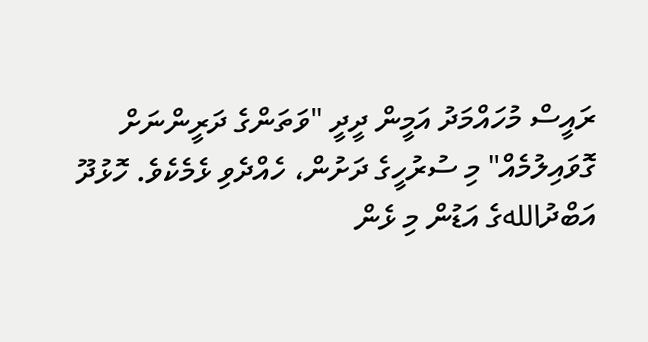ރައީސް މުހައްމަދު އަމީން ދީދީ "ވަތަންގެ ދަރީންނަށް ގޮވައިލުމެއް" މި ސުރުހީގެ ދަށުން، ހެއްދެވި ޅެމެކެވެ. ހޮޅުދޫ އަބްދުاللهގެ އަޑުން މި ޅެން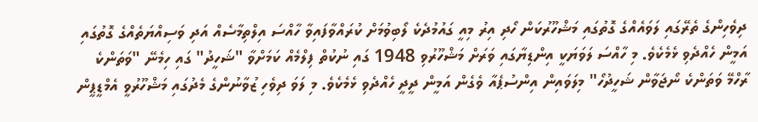ދިވެހިންގެ ތެރޭގައި ލަވައެއްގެ ގޮތުގައި މަޝްހޫރުކަން ހޯދި އިރު މިއީ ގައުމުދެކެ ލޯބިވުމަށް ކުރައްވާފައިވާ ހާއްސަ އިލްތިމާސެއް އަދި ވަސިއްޔަތެއްގެ ގޮތުގައި އަމީން ހެއްދެވި ޅެމެކެވެ. މި ހާއްސަ ލަވަޔަކީ އިންޑިޔާގައި ވަރަށް މަޝްހޫރުވި 1948 ގައި ނުކުތް ފިލްމެއް ކަމަށްވާ "ޝަހީދު" ގައި ހިމެނޭ "ވަތަންކެ ރާހްމޭ ވަތަންކެ ނޯޖަވާން ޝަހީދުހޯ" މިލަވައިން އިންސުޕެއާ ވެގެން އަމީން ދީދީ ހެއްދެވި ޅެމެކެވެ. މި ލަވަ ދިވެހި ޒުވާނުންގެ މެދުގައި މަޝްހޫރުވީ އެމްޑީޕީން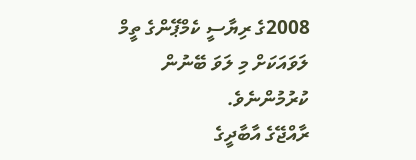2008ގެ ރިޔާސީ ކެމްޕޭންގެ ތީމް ލަވައަކަށް މި ލަވަ ބޭނުން ކުރުމުންނެވެ.
ރާއްޖޭގެ އާބާދީގެ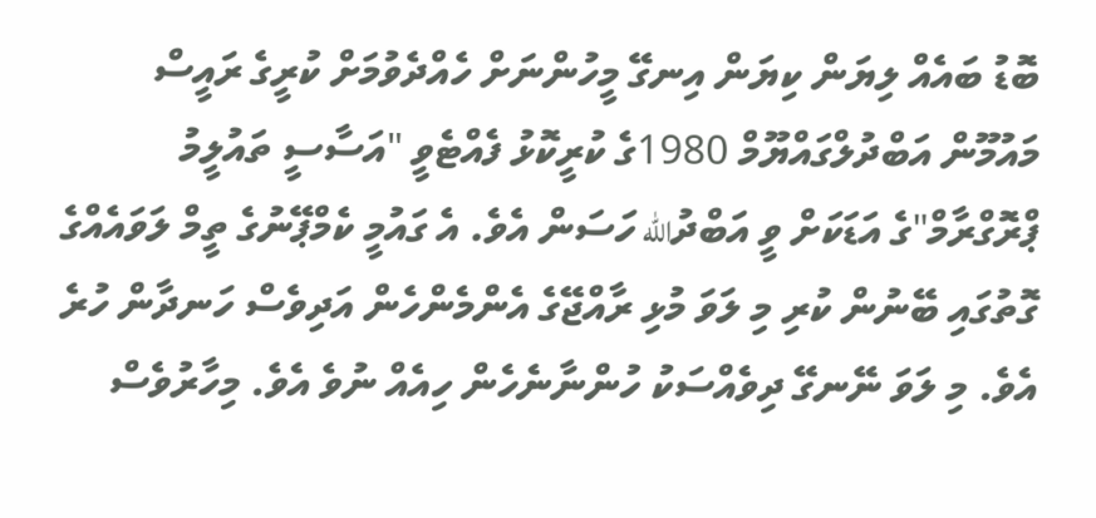ބޮޑު ބައެއް ލިޔަން ކިޔަން އިނގޭ މީހުންނަށް ހެއްދެވުމަށް ކުރީގެ ރައީސް މައުމޫން އަބްދުލްގައްޔޫމް 1980ގެ ކުރީކޮޅު ފެއްޓެވީ "އަސާސީ ތައުލީމު ޕްރޮގްރާމް"ގެ އަޑަކަށް ވީ އަބްދުالله ހަސަން އެވެ. އެ ގައުމީ ކެމްޕޭނުގެ ތީމް ލަވައެއްގެ ގޮތުގައި ބޭނުން ކުރި މި ލަވަ މުޅި ރާއްޖޭގެ އެންމެންހެން އަދިވެސް ހަނދާން ހުރެ އެވެ. މި ލަވަ ނޭނގޭ ދިވެއްސަކު ހުންނާނެހެން ހިއެއް ނުވެ އެވެ. މިހާރުވެސް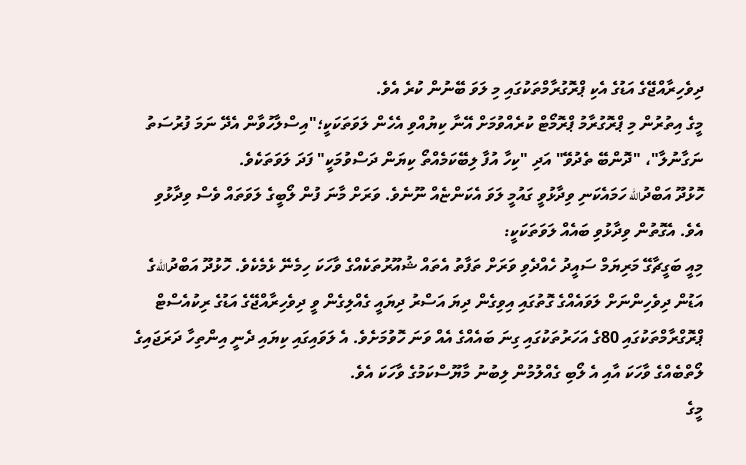ދިވެހިރާއްޖޭގެ އަޑުގެ އެކި ޕްރޮގުރާމްތަކުގައި މި ލަވަ ބޭނުން ކުރެ އެވެ.
މީގެ އިތުރުން މި ޕްރޮގުރާމު ޕްރޮމޯޓް ކުރެއްވުމަށް އޭނާ ކިޔުއްވި އެހެން ލަވަތަކަކީ؛"އިސްލާހުވާން އެދޭ ނަމަ ފުރުސަތު ނަގާނުލާ"، "ދޮންބޭ ތެދުވޭ" އަދި "ކިހާ އުފާ ލިބޭކަމެއްތޯ ކިޔަން ދަސްވުމަކީ" ފަދަ ލަވަތަކެވެ.
ހޮޅުދޫ އަބްދުالله ހަމައެކަނި ވިދާޅުވީ ގައުމީ ލަވަ އެކަންޏެއް ނޫނެވެ. ވަރަށް މާނަ ފުން ލޯބީގެ ލަވަތައް ވެސް ވިދާޅުވި އެވެ. އެގޮތުން ވިދާޅުވި ބައެއް ލަވަތަކަކީ:
މިއީ ބަގީޗާގޭ މަރިޔަމް ސައީދު ހެއްދެވި ވަރަށް ތަފާތު އެތައް ޝުއޫރުތަކެއްގެ ވާހަކަ ހިމެނޭ ޅެމެކެވެ. ހޮޅުދޫ އަބްދުاللهގެ އަޑުން ދިވެހިންނަށް ލަވައެއްގެ ގޮތުގައި އިވިގެން ދިޔަ އަސްރު ދިޔައީ ގެއްލިގެން ވީ ދިވެހިރާއްޖޭގެ އަޑުގެ ރިކުއެސްޓް ޕްރޮގްރާމްތަކުގައި 80ގެ އަހަރުތަކުގައި ގިނަ ބައެއްގެ އެއް ވަނަ ހޮވުމަށެވެ. އެ ލަވައިގައި ކިޔައި ދެނީ އިންތިހާ ދަރަޖައިގެ ލޯތްބެއްގެ ވާހަކަ އާއި އެ ލޯބި ގެއްލުމުން ލިބުނު މާޔޫސްކަމުގެ ވާހަކަ އެވެ.
މީގެ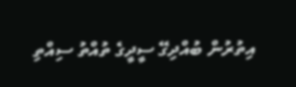އިތުރުން ބުއްދިގޭ ސީދީގެ ތުއްތު ސިއްތި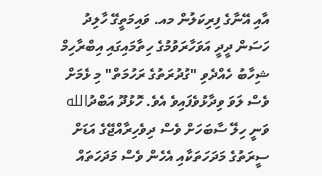އާއި އޭނާގެ ފިރިކަލުން މއ. ވައިމަތީގޭ ހާލިދު ހަސަން ދީދީ އަވަހާރަވުމުގެ ހިތާމައިގައި އިބްރާހިމް ޝިހާބު ހެއްދެވި "ގުދުރަތުގެ ރަހުމަތް" މި ޅެމަށް ވެސް ލަވަ ވިދާޅުވެފައިވެ އެވެ. ހޮޅުދޫ އަބްދުالله ވަނީ ހިލޭ ސާބަހަށް ވެސް ދިވެހިރާއްޖޭގެ އަޑަށް ސީރަތުގެ މަދަހަތަކާއި އެހެން ވެސް މަދަހަތައް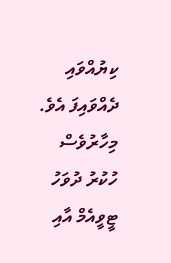ކިޔުއްވައި ދެއްވައިފަ އެވެ. މިހާރުވެސް ހުކުރު ދުވަހު ޓީވީއެމް އާއި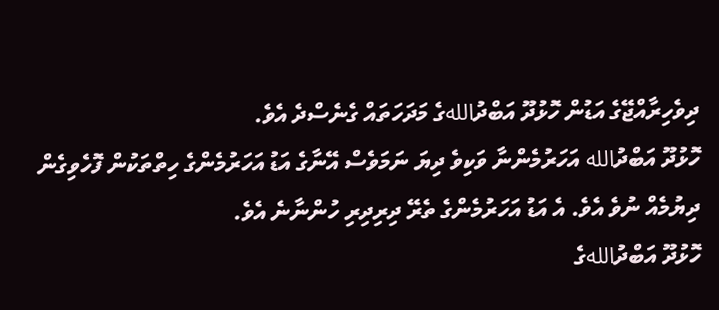ދިވެހިރާއްޖޭގެ އަޑުން ހޮޅުދޫ އަބްދުاللهގެ މަދަހަތައް ގެނެސްދެ އެވެ.
ހޮޅުދޫ އަބްދުالله އަހަރުމެންނާ ވަކިވެ ދިޔަ ނަމަވެސް އޭނާގެ އަޑު އަހަރުމެންގެ ހިތްތަކުން ފޮހެވިގެން ދިޔުމެއް ނުވެ އެވެ. އެ އަޑު އަހަރުމެންގެ ތެރޭ ދިރިދިރި ހުންނާނެ އެވެ.
ހޮޅުދޫ އަބްދުاللهގެ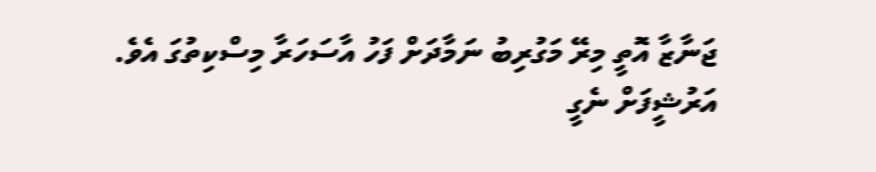ޖަނާޒާ އޮތީ މިރޭ މަގުރިބު ނަމާދަށް ފަހު އާސަހަރާ މިސްކިތުގަ އެވެ.
އަރުޝީފަށް ނެގީ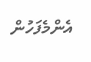އެންމެފަހުން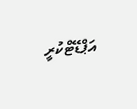އަޕްޑޭޓްކުރީ